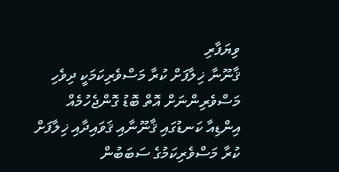ވިޔަފާރި
ޤާނޫނާ ޚިލާފަށް ކުރާ މަސްވެރިކަމަކީ ދިވެހި މަސްވެރިންނަށް އޮތް ބޮޑު ގޮންޖެހުމެއް
އިންޑިއާ ކަނޑުގައި ޤާނޫނާއި ޤަވައިދާއި ޚިލާފަށް ކުރާ މަސްވެރިކަމުގެ ސަބަބުން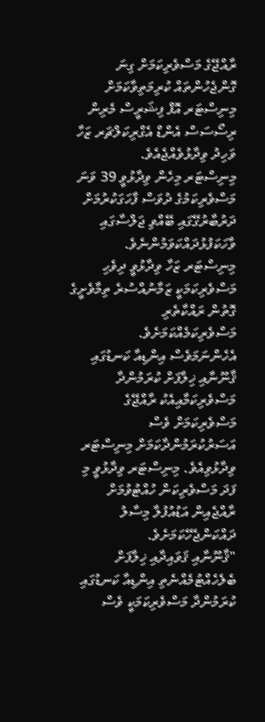ރާއްޖޭގެ މަސްވެރިކަމަށް ގިނަ ގޮންޖެހުންތައް ކުރިމަތިވާކަމަށް މިނިސްޓަރ އޮފް ފިޝަރީސް މެރިން ރިސޯސަސް އެންޑް އެގްރިކަލްޗަރ ޒަހާ ވަހިދު ވިދާޅުވެއްޖެއެވެ.
މިނިސްޓަރ މިހެން ވިދާޅުވީ 39 ވަނަ މަސްވެރިކަމުގެ ދުވަސް ފާހަގަކުރުމަށް ދަރުބާރުގޭގައި ބޭއްވި ޖަލްސާގައި ވާހަކަފުޅުދައްކަވަމުންނެވެ.
މިނިސްޓަރ ޒަހާ ވިދާޅުވީ ދިވެހި މަސްވެރިކަމަކީ ޒަމާނުއްސުރެ ތިމާވެށީގެ ގޮތުން ރައްކާތެރި މަސްވެރިކަމެއްކަމަށެވެ. އެހެންނަމަވެސް އިންޑިއާ ކަނޑުގައި ޤާނޫނާއި ޚިލާފަށް ކުރަމުންދާ މަސްވެރިކަމާއިއެކު ރާއްޖޭގެ މަސްވެރިކަމަށް ވެސް އަސަރުކުރަމުންދާކަމަށް މިނިސްޓަރ ވިދާޅުވިއެވެ. މިނިސްޓަރ ވިދާޅުވީ މި ފަދަ މަސްވެރިކަން ހުއްޓުވުމަށް ރާއްޖެއިން އަޑުއުފުލާ މިސާލު ދައްކަންޖެހޭކަމަށެވެ.
"ޤާނޫނާއި ޤަވައިދާއި ޚިލާފަށް ބެލެހެއްޓުމެއްނެތި އިންޑިއާ ކަނޑުގައި ކުރަމުންދާ މަސްވެރިކަމަކީ ވެސް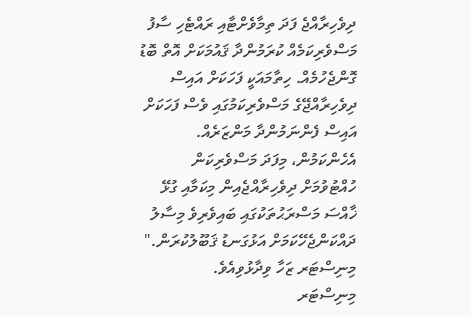ދިވެހިރާއްޖެ ފަދަ ތިމާވެށްޓާއި ރައްޓެހި ސާފު މަސްވެރިކަމެއް ކުރަމުންދާ ޤައުމަކަށް އޮތް ބޮޑު ގޮންޖެހުމެއް. ހިތާމައަކީ ފަހަކަށް އައިސް ދިވެހިރާއްޖޭގެ މަސްވެރިކަމުގައި ވެސް ފަހަކަށް އައިސް ފެންނަމުންދާ މަންޒަރެއް. އެހެންކަމުން، މިފަދަ މަސްވެރިކަން ހުއްޓުވުމަށް ދިވެހިރާއްޖެއިން މިކަމާއި ގުޅޭ ޚާއްސަ މަސްރަޙުތަކުގައި ބައިވެރިވެ މިސާލު ދައްކަންޖެހޭކަމަށް އަޅުގަނޑު ޤަބޫލުކުރަން." މިނިސްޓަރ ޒަހާ ވިދާޅުވިއެވެ.
މިނިސްޓަރ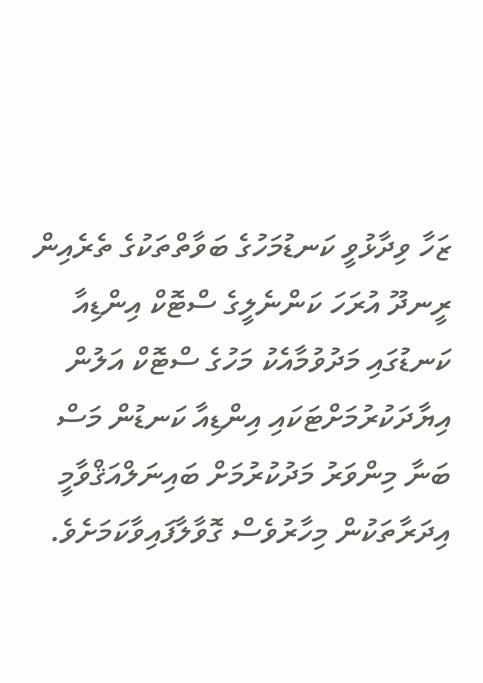ޒަހާ ވިދާޅުވީ ކަނޑުމަހުގެ ބަވާތްތަކުގެ ތެރެއިން ރީނދޫ އުރަހަ ކަންނެލީގެ ސްޓޮކް އިންޑިއާ ކަނޑުގައި މަދުވުމާއެކު މަހުގެ ސްޓޮކް އަލުން އިޔާދަކުރުމަށްޓަކައި އިންޑިއާ ކަނޑުން މަސް ބަނާ މިންވަރު މަދުކުރުމަށް ބައިނަލްއަޤްވާމީ އިދަރާތަކުން މިހާރުވެސް ގޮވާލާފައިވާކަމަށެވެ.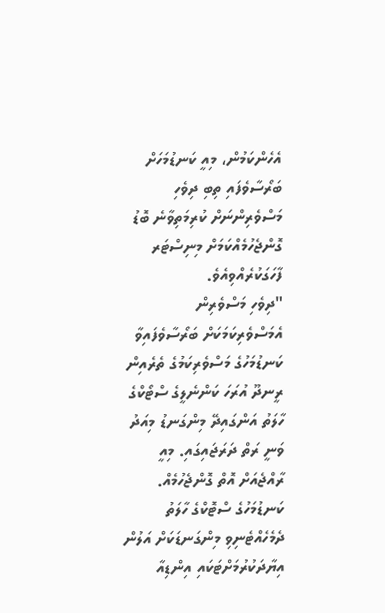އެހެންކަމުން، މިއީ ކަނޑުމަހަށް ބަރޯސާވެފައި ތިބި ދިވެހި މަސްވެރިންނަށް ކުރިމަތިވާނެ ބޮޑު ގޮންޖެހުމެއްކަމަށް މިނިސްޓަރ ފާހަގަކުރެއްވިއެވެ.
"ދިވެހި މަސްވެރިން އެމަސްވެރިކަމަކަށް ބަރޯސާވެފައިވާ ކަނޑުމަހުގެ މަސްވެރިކަމުގެ ތެރެއިން ރީނދޫ އުރަހަ ކަންނެލީގެ ސްޓޯކްގެ ހާލަތު އަންގައިދޭ މިންގަނޑު މިއަދު ވަނީ ރަތް ދަރަޖައިގައި. މިއީ ރާއްޖެއަށް އޮތް ގޮންޖެހުމެއް. ކަނޑުމަހުގެ ސްޓޮކްގެ ހާލަތު ދެމެހެއްޓެނިވި މިންގަނޑަކަށް އަލުން އިޔާދަކުރުމަށްޓަކައި އިންޑިއާ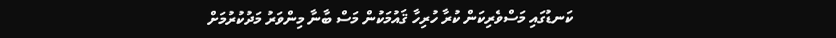ކަނޑުގައި މަސްވެރިކަން ކުރާ ހުރިހާ ޤައުމަކުން މަސް ބާނާ މިންވަރު މަދުކުރުމަށް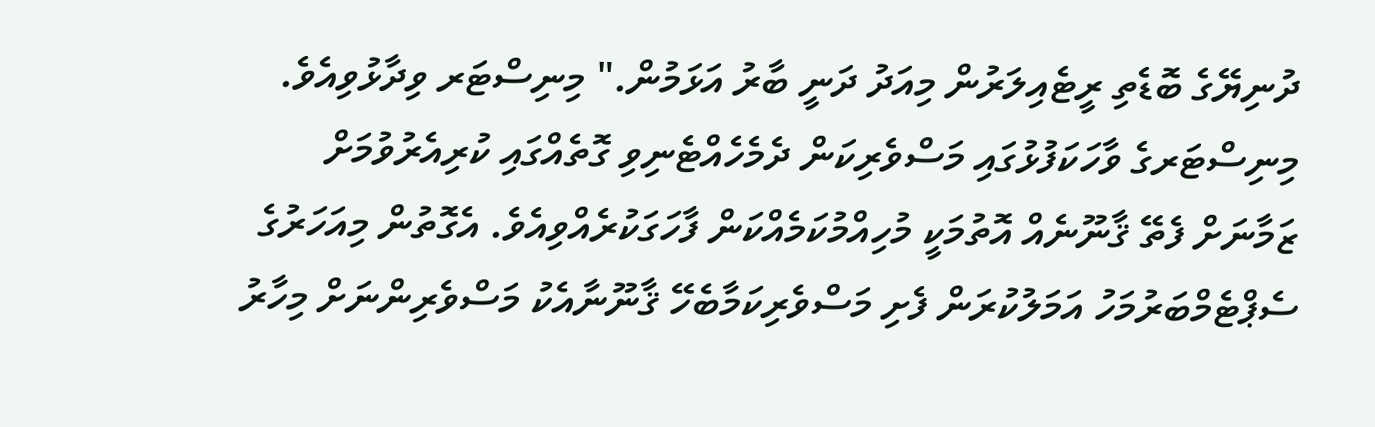ދުނިޔޭގެ ބޮޑެތި ރީޓެއިލަރުން މިއަދު ދަނީ ބާރު އަޅަމުން." މިނިސްޓަރ ވިދާޅުވިއެވެ.
މިނިސްޓަރގެ ވާހަކަފުޅުގައި މަސްވެރިކަން ދެމެހެއްޓެނިވި ގޮތެއްގައި ކުރިއެރުވުމަށް ޒަމާނަށް ފެތޭ ޤާނޫނެއް އޮތުމަކީ މުހިއްމުކަމެއްކަން ފާހަގަކުރެއްވިއެވެ. އެގޮތުން މިއަހަރުގެ ސެޕްޓެމްބަރުމަހު އަމަލުކުރަން ފެށި މަސްވެރިކަމާބެހޭ ޤާނޫނާއެކު މަސްވެރިންނަށް މިހާރު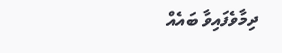ދިމާވެފައިވާ ބައެއް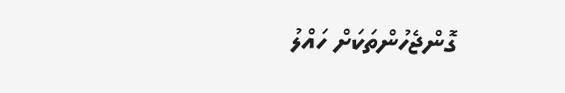ގޮންޖެހުންތަކަށް ހައްލު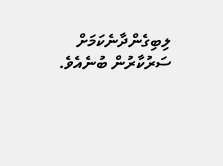ލިބިގެންދާނެކަމަށް ސަރުކާރުން ބުނެއެވެ.